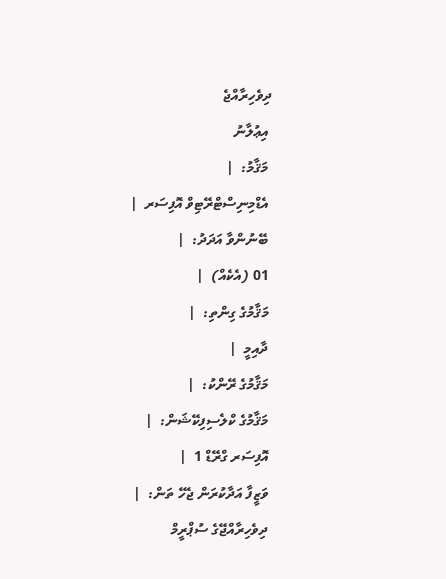ދިވެހިރާއްޖެ
 އިޢުލާނު
 މަޤާމު:  |
 އެޑްމިނިސްޓްރޭޓިވް އޮފިސަރ  |
 ބޭނުންވާ އަދަދު:  |
 01 (އެކެއް)  |
 މަޤާމުގެ ގިންތި:  |
 ދާއިމީ  |
 މަޤާމުގެ ރޭންކު:  |
 މަޤާމުގެ ކްލެސިފިކޭޝަން:  |
 އޮފިސަރ ގްރޭޑް 1  |
 ވަޒީފާ އަދާކުރަން ޖެހޭ ތަން:  |
 ދިވެހިރާއްޖޭގެ ސުޕްރީމް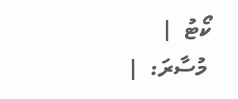ކޯޓު  |
 މުސާރަ:  |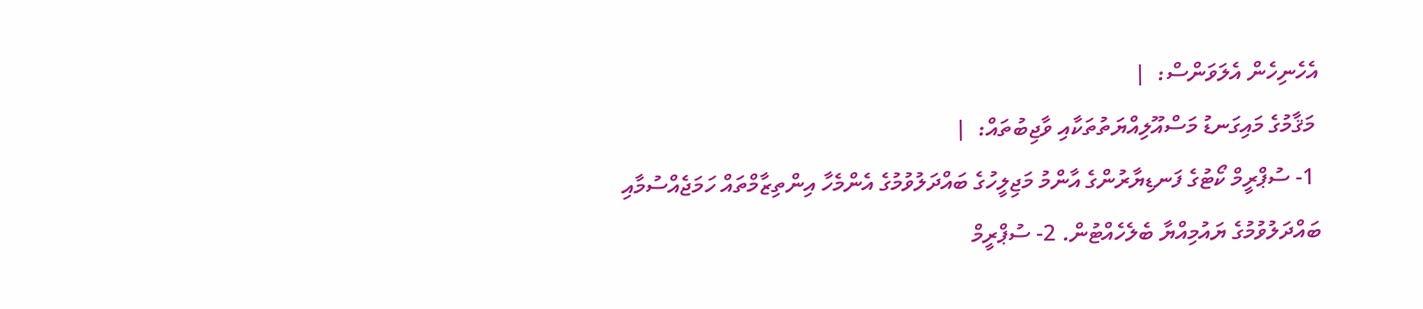އެހެނިހެން އެލަވަންސް:  |
 މަޤާމުގެ މައިގަނޑު މަސްއޫލިއްޔަތުތަކާއި ވާޖިބުތައް:  |
 1- ސުޕްރީމް ކޯޓުގެ ފަނޑިޔާރުންގެ އާންމު މަޖިލީހުގެ ބައްދަލުވުމުގެ އެންމެހާ އިންތިޒާމްތައް ހަމަޖެއްސުމާއި ބައްދަލުވުމުގެ ޔައުމިއްޔާ ބެލެހެއްޓުން. 2- ސުޕްރީމް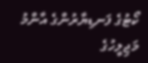ކޯޓުގެ ފަނޑިޔާރުންގެ އާންމު މަޖިލީހުގެ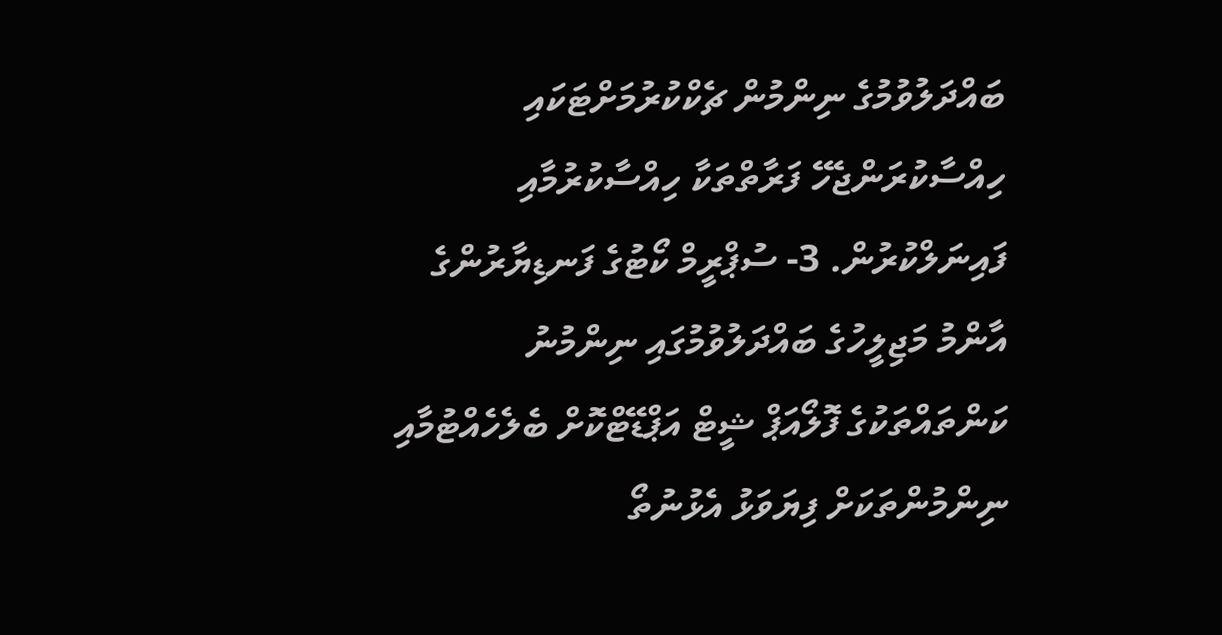ބައްދަލުވުމުގެ ނިންމުން ޗެކްކުރުމަށްޓަކައި ހިއްސާކުރަންޖެހޭ ފަރާތްތަކާ ހިއްސާކުރުމާއި ފައިނަލްކުރުން. 3- ސުޕްރީމް ކޯޓުގެ ފަނޑިޔާރުންގެ އާންމު މަޖިލީހުގެ ބައްދަލުވުމުގައި ނިންމުނު ކަންތައްތަކުގެ ފޮލޯއަޕް ޝީޓް އަޕްޑޭޓްކޮށް ބެލެހެއްޓުމާއި ނިންމުންތަކަށް ފިޔަވަޅު އެޅުނުތޯ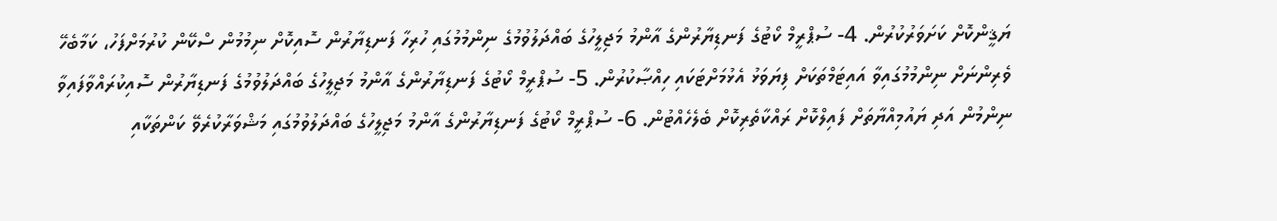ޔަޤީންކޮށް ކަށަވަރުކުރުން. 4- ސުޕްރީމް ކޯޓުގެ ފަނޑިޔާރުންގެ އާންމު މަޖިލީހުގެ ބައްދަލުވުމުގެ ނިންމުމުގައި ހުރިހާ ފަނޑިޔާރުން ސޮއިކޮށް ނިމުމުން ސްކޭން ކުރުމަށްފަހު، ކަމާބެހޭ ވެރިންނަށް ނިންމުމުގައިވާ އައިޓަމްތަކަށް ފިޔަވަޅު އެޅުމަށްޓަކައި ހިއްޞާކުރުން. 5- ސުޕްރީމް ކޯޓުގެ ފަނޑިޔާރުންގެ އާންމު މަޖިލީހުގެ ބައްދަލުވުމުގެ ފަނޑިޔާރުން ސޮއިކުރައްވާފައިވާ ނިންމުން އަދި ޔައުމިއްޔާތަށް ފައިލްކޮށް ރައްކާތެރިކޮށް ބެލެހެއްޓުން. 6- ސުޕްރީމް ކޯޓުގެ ފަނޑިޔާރުންގެ އާންމު މަޖިލީހުގެ ބައްދަލުވުމުގައި މަޝްވަރާކުރެވޭ ކަންތަކާއި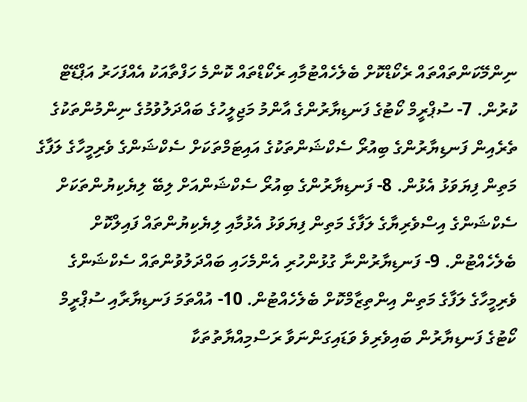ނިންމޭކަންތައްތައް ރެކޯޑްކޮށް ބެލެހެއްޓުމާއި ރެކޯޑްތައް ކޮންމެ ހަފްތާއަކު އެއްފަހަރު އަޕްޑޭޓް ކުރުން. 7- ސުޕްރީމް ކޯޓުގެ ފަނޑިޔާރުންގެ އާންމު މަޖިލީހުގެ ބައްދަލުވުމުގެ ނިންމުންތަކުގެ ތެރެއިން ފަނޑިޔާރުންގެ ބިއުރޯ ސެކްޝަންތަކުގެ އައިޓަމްތަކަށް ސެކްޝަންގެ ވެރިމީހާގެ ލަފާގެ މަތިން ފިޔަވަޅު އެޅުން. 8- ފަނޑިޔާރުންގެ ބިއުރޯ ސެކްޝަންއަށް ލިބޭ ލިޔެކިޔުންތަކަށް ސެކްޝަންގެ އިސްވެރިޔާގެ ލަފާގެ މަތިން ފިޔަވަޅު އެޅުމާއި ލިޔެކިޔުންތައް ފައިލްކޮށް ބެލެހެއްޓުން. 9- ފަނޑިޔާރުންނާ ގުޅުންހުރި އެންމެހައި ބައްދަލުވުންތައް ސެކްޝަންގެ ވެރިމީހާގެ ލަފާގެ މަތިން އިންތިޒާމްކޮށް ބެލެހެއްޓުން. 10- އުއްތަމަ ފަނޑިޔާރާއި ސުޕްރީމް ކޯޓުގެ ފަނޑިޔާރުން ބައިވެރިވެ ވަޑައިގަންނަވާ ރަސްމިއްޔާތުތަކާ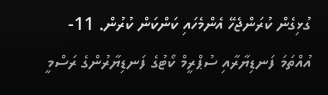ގުޅިގެން ކުރަންޖެހޭ އެންމެހައި ކަންކަން ކުރުން. 11- އުއްތަމަ ފަނޑިޔާރާއި ސުޕްރީމް ކޯޓުގެ ފަނޑިޔާރުންގެ ރަސްމީ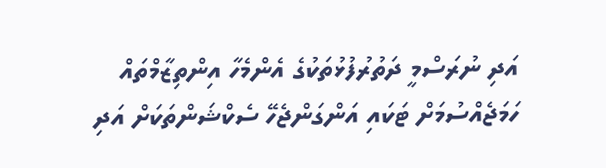އަދި ނުރަސްމީ ދަތުރުފުޅުތަކުގެ އެންމެހާ އިންތިޒާމްތައް ހަމަޖެއްސުމަށް ޓަކައި އަންގަންޖެހޭ ސެކްޝަންތަކަށް އަދި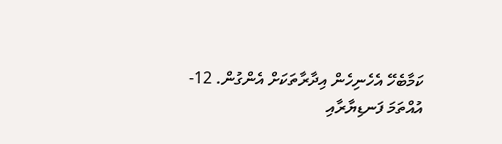ކަމާބެހޭ އެހެނިހެން އިދާރާތަކަށް އެންގުން. 12- އުއްތަމަ ފަނޑިޔާރާއި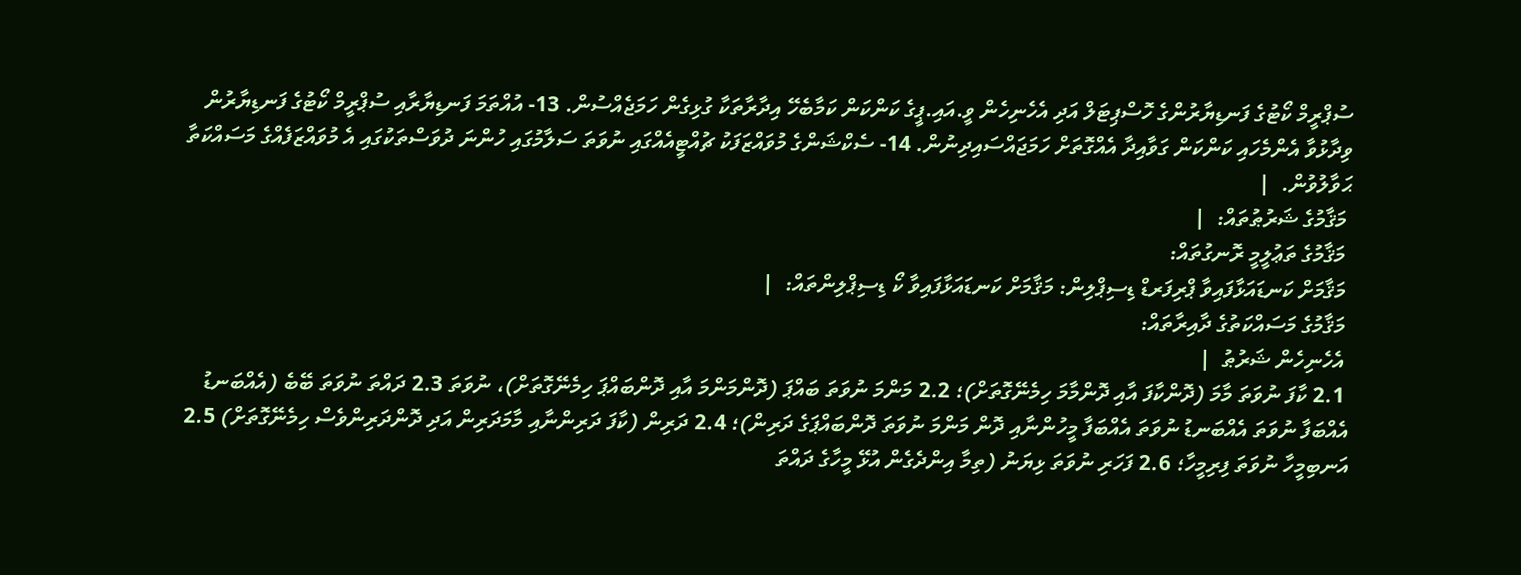ސުޕްރީމް ކޯޓުގެ ފަނޑިޔާރުންގެ ހޮސްޕިޓަލް އަދި އެހެނިހެން ވީ.އައި.ޕީގެ ކަންކަން ކަމާބެހޭ އިދާރާތަކާ ގުޅިގެން ހަމަޖެއްސުން. 13- އުއްތަމަ ފަނޑިޔާރާއި ސުޕްރީމް ކޯޓުގެ ފަނޑިޔާރުން ވިދާޅުވާ އެންމެހައި ކަންކަން ގަވާއިދާ އެއްގޮތަށް ހަމަޖައްސައިދިނުން. 14- ސެކްޝަންގެ މުވައްޒަފަކު ޗުއްޓީއެއްގައި ނުވަތަ ސަލާމުގައި ހުންނަ ދުވަސްތަކުގައި އެ މުވައްޒަފެއްގެ މަސައްކަތާ ޙަވާލުވުން.  |
 މަޤާމުގެ ޝަރުޠުތައް:  |
 މަޤާމުގެ ތަޢުލީމީ ރޮނގުތައް:
 މަޤާމަށް ކަނޑައަޅާފައިވާ ޕްރިފަރޑް ޑިސިޕްލިން: މަޤާމަށް ކަނޑައަޅާފައިވާ ކޯ ޑިސިޕްލިންތައް:  |
 މަޤާމުގެ މަސައްކަތުގެ ދާއިރާތައް:
 އެހެނިހެން ޝަރުޠު  |
 2.1 ކާފަ ނުވަތަ މާމަ (ދޮންކާފަ އާއި ދޮންމާމަ ހިމެނޭގޮތަށް)؛ 2.2 މަންމަ ނުވަތަ ބައްޕަ (ދޮންމަންމަ އާއި ދޮންބައްޕަ ހިމެނޭގޮތަށް)، ނުވަތަ 2.3 ދައްތަ ނުވަތަ ބޭބެ (އެއްބަނޑު އެއްބަފާ ނުވަތަ އެއްބަނޑު ނުވަތަ އެއްބަފާ މީހުންނާއި ދޮން މަންމަ ނުވަތަ ދޮންބައްޕަގެ ދަރިން)؛ 2.4 ދަރިން (ކާފަ ދަރިންނާއި މާމަދަރިން އަދި ދޮންދަރިންވެސް ހިމެނޭގޮތަށް) 2.5 އަނބިމީހާ ނުވަތަ ފިރިމީހާ؛ 2.6 ފަހަރި ނުވަތަ ޅިޔަނު (ތިމާ އިންދެގެން އުޅޭ މީހާގެ ދައްތަ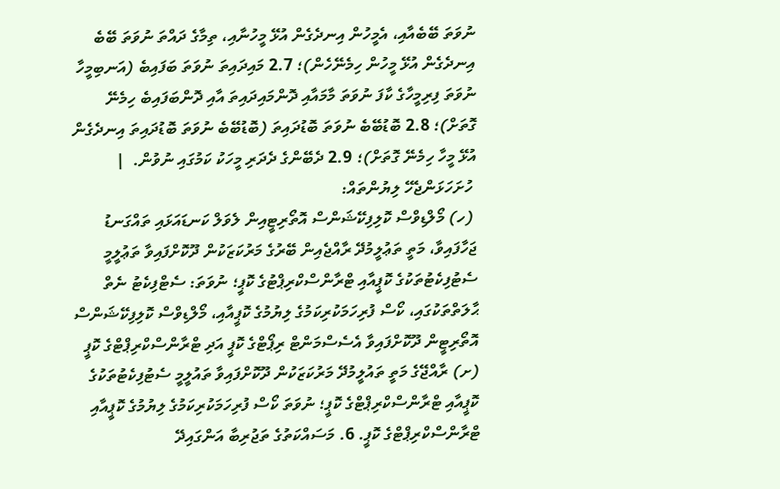ނުވަތަ ބޭބެއާއި، އެމީހުން އިނދެގެން އުޅޭ މީހުނާއި، ތިމާގެ ދައްތަ ނުވަތަ ބޭބެ އިނދެގެން އުޅޭ މީހުން ހިމެނޭހެން)؛ 2.7 މައިދައިތަ ނުވަތަ ބަފައިބެ (އަނބިމީހާ ނުވަތަ ފިރިމީހާގެ ކާފަ ނުވަތަ މާމައާއި ދޮންމައިދައިތަ އާއި ދޮންބަފައިބެ ހިމެނޭ ގޮތަށް)؛ 2.8 ބޮޑުބޭބެ ނުވަތަ ބޮޑުދައިތަ (ބޮޑުބޭބެ ނުވަތަ ބޮޑުދައިތަ އިނދެގެން އުޅޭ މީހާ ހިމެނޭ ގޮތަށް)؛ 2.9 ދެބޭންގެ ދެދަރި މީހަކު ކަމުގައި ނުވުން.  |
 ހުށަހަޅަންޖެހޭ ލިޔުންތައް:
 (ހ) މޯލްޑިވްސް ކޮލިފިކޭޝަންސް އޮތޯރިޓީއިން ލެވަލް ކަނޑައަޅައި ތައްގަނޑު ޖަހާފައިވާ، މަތީ ތަޢުލީމުދޭ ރާއްޖެއިން ބޭރުގެ މަރުކަޒަކުން ދޫކޮށްފައިވާ ތަޢުލީމީ ސެޓުފިކެޓުތަކުގެ ކޮޕީއާއި ޓްރާންސްކްރިޕްޓުގެ ކޮޕީ؛ ނުވަތަ: ސެޓްފިކެޓު ނެތް ޙާލަތްތަކުގައި، ކޯސް ފުރިހަމަކުރިކަމުގެ ލިޔުމުގެ ކޮޕީއާއި، މޯލްޑިވްސް ކޮލިފިކޭޝަންސް އޮތޯރިޓީން ދޫކޮށްފައިވާ އެސެސްމަންޓް ރިޕޯޓްގެ ކޮޕީ އަދި ޓްރާންސްކްރިޕްޓްގެ ކޮޕީ (ށ) ރާއްޖޭގެ މަތީ ތައުލީމުދޭ މަރުކަޒަކުން ދޫކޮށްފައިވާ ތައުލީމީ ސެޓުފިކެޓުތަކުގެ ކޮޕީއާއި ޓްރާންސްކްރިޕްޓްގެ ކޮޕީ؛ ނުވަތަ ކޯސް ފުރިހަމަކުރިކަމުގެ ލިޔުމުގެ ކޮޕީއާއި ޓްރާންސްކްރިޕްޓްގެ ކޮޕީ. 6. މަސައްކަތުގެ ތަޖުރިބާ އަންގައިދޭ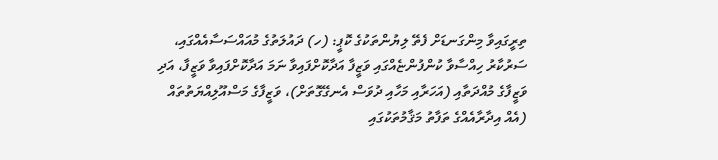ތިރީގައިވާ މިންގަނޑަށް ފެތޭ ލިޔުންތަކުގެ ކޮޕީ: (ހ) ދައުލަތުގެ މުއައްސަސާއެއްގައި، ސަރުކާރު ހިއްސާވާ ކުންފުންޏެއްގައި ވަޒީފާ އަދާކޮށްފައިވާ ނަމަ އަދާކޮށްފައިވާ ވަޒީފާ، އަދި ވަޒީފާގެ މުއްދަތާއި (އަހަރާއި މަހާއި ދުވަސް އެނގޭގޮތަށް)، ވަޒީފާގެ މަސްއޫލިއްޔަތުތައް (އެއް އިދާރާއެއްގެ ތަފާތު މަޤާމުތަކުގައި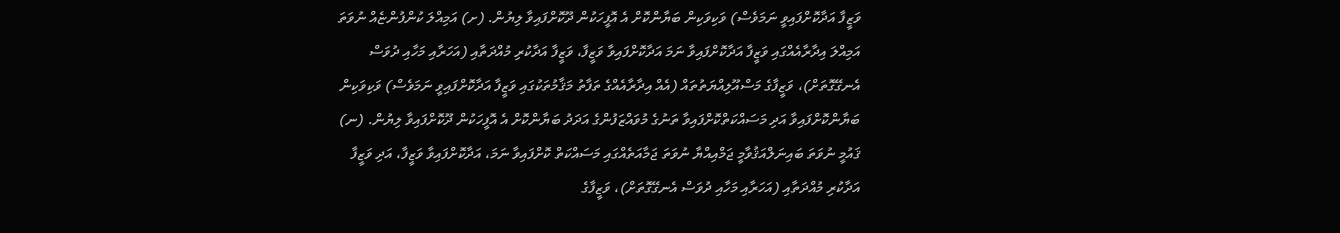ވަޒީފާ އަދާކޮށްފައިވީ ނަމަވެސް) ވަކިވަކިން ބަޔާންކޮށް އެ އޮފީހަކުން ދޫކޮށްފައިވާ ލިޔުން. (ށ) އަމިއްލަ ކުންފުންޏެއް ނުވަތަ އަމިއްލަ އިދާރާއެއްގައި ވަޒީފާ އަދާކޮށްފައިވާ ނަމަ އަދާކޮށްފައިވާ ވަޒީފާ، ވަޒީފާ އަދާކުރި މުއްދަތާއި (އަހަރާއި މަހާއި ދުވަސް އެނގޭގޮތަށް)، ވަޒީފާގެ މަސްއޫލިއްޔަތުތައް (އެއް އިދާރާއެއްގެ ތަފާތު މަޤާމުތަކުގައި ވަޒީފާ އަދާކޮށްފައިވީ ނަމަވެސް) ވަކިވަކިން ބަޔާންކޮށްފައިވާ އަދި މަސައްކަތްކޮށްފައިވާ ތަނުގެ މުވައްޒަފުންގެ އަދަދު ބަޔާންކޮށް އެ އޮފީހަކުން ދޫކޮށްފައިވާ ލިޔުން. (ނ) ޤައުމީ ނުވަތަ ބައިނަލްއަޤުވާމީ ޖަމްއިއްޔާ ނުވަތަ ޖަމާއަތެއްގައި މަސައްކަތް ކޮށްފައިވާ ނަމަ، އަދާކޮށްފައިވާ ވަޒީފާ، އަދި ވަޒީފާ އަދާކުރި މުއްދަތާއި (އަހަރާއި މަހާއި ދުވަސް އެނގޭގޮތަށް)، ވަޒީފާގެ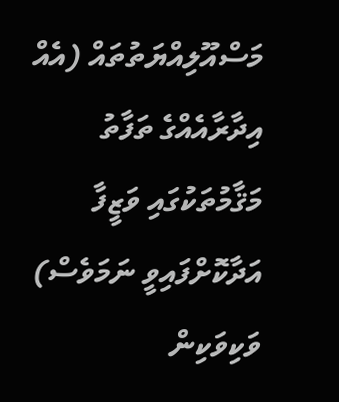މަސްއޫލިއްޔަތުތައް (އެއް އިދާރާއެއްގެ ތަފާތު މަޤާމުތަކުގައި ވަޒީފާ އަދާކޮށްފައިވީ ނަމަވެސް) ވަކިވަކިން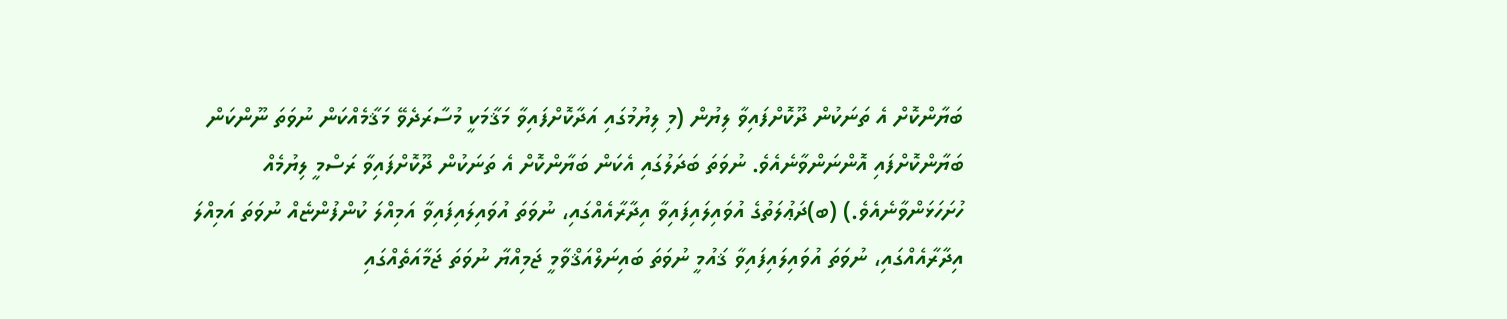ބަޔާންކޮށް އެ ތަނަކުން ދޫކޮށްފައިވާ ލިޔުން (މި ލިޔުމުގައި އަދާކޮށްފައިވާ މަޤާމަކީ މުސާރަދެވޭ މަޤާމެއްކަން ނުވަތަ ނޫންކަން ބަޔާންކޮށްފައި އޮންނަންވާނެއެވެ. ނުވަތަ ބަދަލުގައި އެކަން ބަޔާންކޮށް އެ ތަނަކުން ދޫކޮށްފައިވާ ރަސްމީ ލިޔުމެއް ހުށަހަޅަންވާނެއެވެ.) (ބ)ދަޢުލަތުގެ އުވައިލައިފައިވާ އިދާރާއެއްގައި، ނުވަތަ އުވައިލައިފައިވާ އަމިއްލަ ކުންފުންޏެއް ނުވަތަ އަމިއްލަ އިދާރާއެއްގައި، ނުވަތަ އުވައިލައިފައިވާ ޤައުމީ ނުވަތަ ބައިނަލްއަޤްވާމީ ޖަމިއްޔާ ނުވަތަ ޖަމާއަތެއްގައި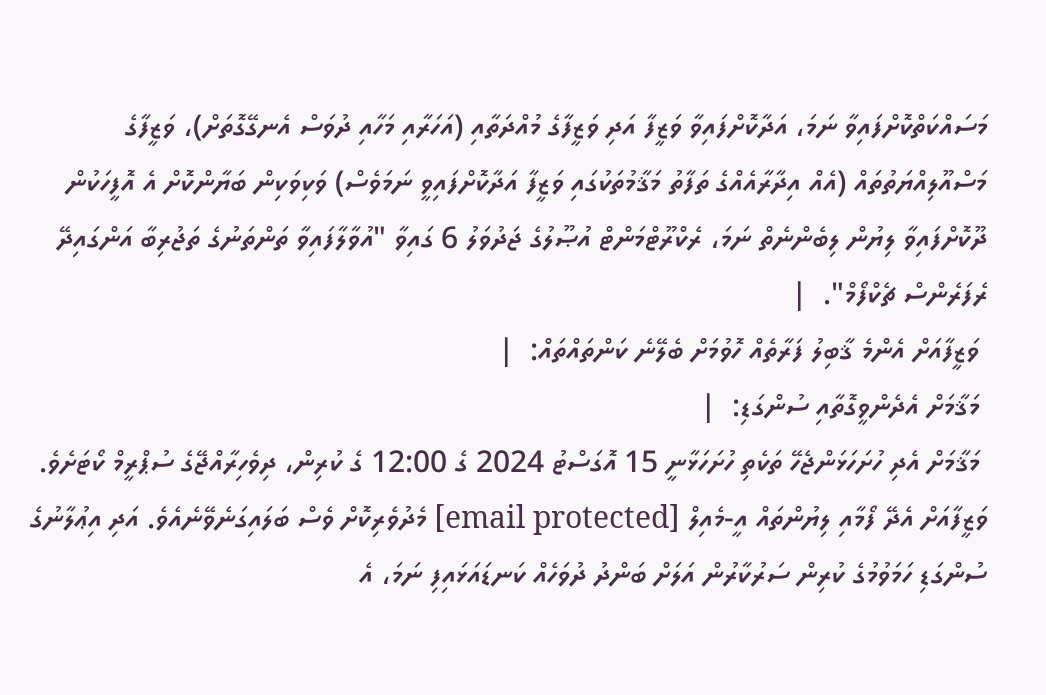މަސައްކަތްކޮށްފައިވާ ނަމަ، އަދާކޮށްފައިވާ ވަޒީފާ އަދި ވަޒީފާގެ މުއްދަތާއި (އަހަރާއި މަހާއި ދުވަސް އެނގޭގޮތަށް)، ވަޒީފާގެ މަސްއޫލިއްޔަތުތައް (އެއް އިދާރާއެއްގެ ތަފާތު މަޤާމުތަކުގައި ވަޒީފާ އަދާކޮށްފައިވީ ނަމަވެސް) ވަކިވަކިން ބަޔާންކޮށް އެ އޮފީހަކުން ދޫކޮށްފައިވާ ލިޔުން ލިބެންނެތް ނަމަ، ރެކްރޫޓްމަންޓް އުޞޫލުގެ ޖަދުވަލު 6 ގައިވާ "އުވާލާފައިވާ ތަންތަނުގެ ތަޖުރިބާ އަންގައިދޭ ރެފަރެންސް ޗެކްފޯމް".  |
 ވަޒީފާއަށް އެންމެ ޤާބިލު ފަރާތެއް ހޮވުމަށް ބެލޭނެ ކަންތައްތައް:  |
 މަޤާމަށް އެދެންވީގޮތާއި ސުންގަޑި:  |
 މަޤާމަށް އެދި ހުށަހަޅަންޖެހޭ ތަކެތި ހުށަހަޅާނީ 15 އޮގަސްޓު 2024 ގެ 12:00 ގެ ކުރިން، ދިވެހިރާއްޖޭގެ ސުޕްރީމް ކޯޓަށެވެ. ވަޒީފާއަށް އެދޭ ފޯމާއި ލިޔުންތައް އީ-މެއިލް [email protected] މެދުވެރިކޮށް ވެސް ބަލައިގަނެވޭނެއެވެ. އަދި އިޢުލާނުގެ ސުންގަޑި ހަމަވުމުގެ ކުރިން ސަރުކާރުން އަލަށް ބަންދު ދުވަހެއް ކަނޑައަޅައިފި ނަމަ، އެ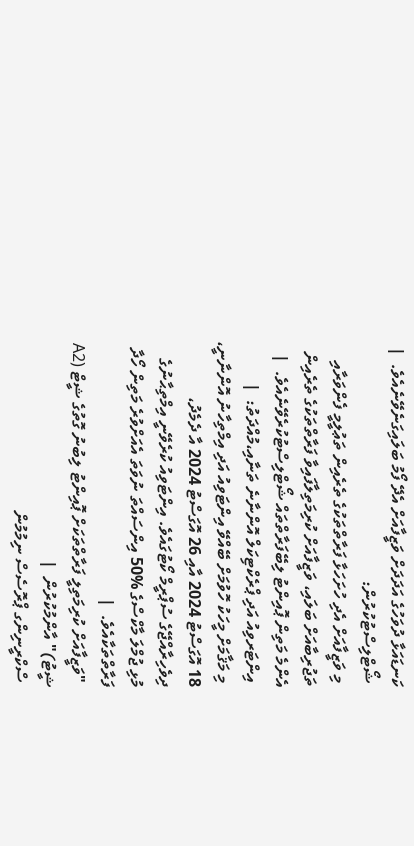ކަނޑައަޅާ ދުވަހުގެ އަދަދަށް ވަޒީފާއަށް އެދޭ ފޯމު ބަލައިގަނެވޭނެއެވެ.  |
 ޝޯޓްލިސްޓުކުރުން:
 މި ވަޒީފާއަށް އެދި ހުށަހަޅާ ފަރާތްތަކުގެ ތެރެއިން ތަޢުލީމީ ފެންވަރާއި ތަޖުރިބާއަށް ބަލައި، ވަޒީފާއަށް ކުރިމަތިލާފައިވާ ފަރާތްތަކުގެ ތެރެއިން އެންމެ މަތިން ޕޮއިންޓު ލިބޭފަރާތްތައް ޝޯޓްލިސްޓުކުރެވޭނެއެވެ.  |
 އިންޓަރވިއު އަދި ޕްރެކްޓިކަލް އޮންނާނެ ތަނާއި،މުއްދަތު:  |
 މި މަޤާމަށް މީހަކު ހޮވުމަށް ބޭއްވޭ އިންޓަވިއު އަދި އިމްތިހާނު އޮންނާނީ، 18 އޮގަސްޓު 2024 އާއި 26 އޮގަސްޓު 2024 އާ ދެމެދު، ދިވެހިރާއްޖޭގެ ސުޕްރީމް ކޯޓުގައެވެ. އިންޓަވިއު ކުރެވޭނީ އިމްތިޙާނުގެ މުޅި ޖުމްލަ މާކްސްގެ %50 އިންސައްތަ ނުވަތަ އެއަށްވުރެ މަތިން ހޯދާ ފަރާތްތަކާއެވެ.  |
 "ވަޒީފާއަށް ކުރިމަތިލީ ފަރާތްތަކަށް ޕޮއިންޓު ލިބުނު ގޮތުގެ ޝީޓް (A2 ޝީޓު)" އާންމުކުރުން  |
 ސްކްރީނިންގ ޕްރޮސެސް ނިމުމުން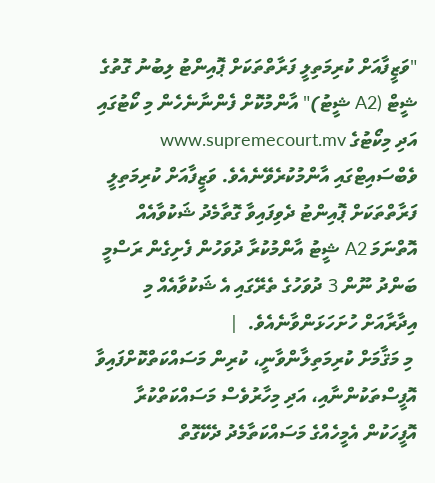"ވަޒީފާއަށް ކުރިމަތިލީ ފަރާތްތަކަށް ޕޮއިންޓު ލިބުނު ގޮތުގެ ޝީޓް (A2 ޝީޓު)" އާންމުކޮށް ފެންނާނެހެން މި ކޯޓުގައި އަދި މިކޯޓުގެ www.supremecourt.mv ވެބްސައިޓްގައި އާންމުކުރެވޭނެއެވެ. ވަޒީފާއަށް ކުރިމަތިލީ ފަރާތްތަކަށް ޕޮއިންޓު ދެވިފައިވާ ގޮތާމެދު ޝަކުވާއެއް އޮތްނަމަ A2 ޝީޓު އާންމުކުރާ ދުވަހުން ފެށިގެން ރަސްމީ ބަންދު ނޫން 3 ދުވަހުގެ ތެރޭގައި އެ ޝަކުވާއެއް މި އިދާރާއަށް ހުށަހަޅަންވާނެއެވެ.  |
 މި މަޤާމަށް ކުރިމަތިލާންވާނީ، ކުރިން މަސައްކަތްކޮށްފައިވާ އޮފީސްތަކުންނާއި، އަދި މިހާރުވެސް މަސައްކަތްކުރާ އޮފީހަކުން އެމީހެއްގެ މަސައްކަތާމެދު ދެކޭގޮތް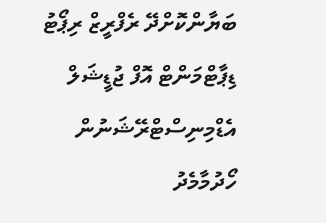ބަޔާންކޮށްދޭ ރެފްރީޒް ރިޕޯޓު ޑިޕާޓްމަންޓް އޮފް ޖުޑީޝަލް އެޑްމިނިސްޓްރޭޝަނުން ހޯދުމާމެދު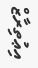އިޢުތިރާޒް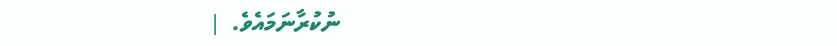ނުކުރާނަމައެވެ.  |